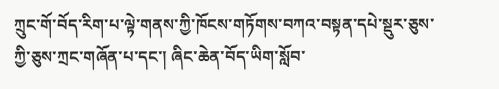ཀྲུང་གོ་བོད་རིག་པ་ལྟེ་གནས་ཀྱི་ཁོངས་གཏོགས་བཀའ་བསྟན་དཔེ་སྡུར་ཅུས་ཀྱི་ཅུས་ཀྲང་གཞོན་པ་དང་། ཞིང་ཆེན་བོད་ཡིག་སློབ་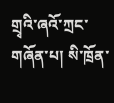གྲྭའི་ཞའོ་ཀྲང་གཞོན་པ། སི་ཁྲོན་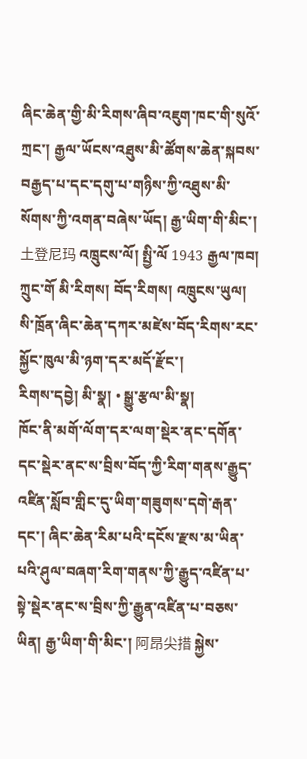ཞིང་ཆེན་གྱི་མི་རིགས་ཞིབ་འཇུག་ཁང་གི་སུའོ་ཀྲང་། རྒྱལ་ཡོངས་འཐུས་མི་ཚོགས་ཆེན་སྐབས་བརྒྱད་པ་དང་དགུ་པ་གཉིས་ཀྱི་འཐུས་མི་སོགས་ཀྱི་འགན་བཞེས་ཡོད། རྒྱ་ཡིག་གི་མིང་། 土登尼玛 འཁྲུངས་ལོ། སྤྱི་ལོ 1943 རྒྱལ་ཁབ། ཀྲུང་གོ མི་རིགས། བོད་རིགས། འཁྲུངས་ཡུལ། སི་ཁྲོན་ཞིང་ཆེན་དཀར་མཛེས་བོད་རིགས་རང་སྐྱོང་ཁུལ་མི་ཉག་དར་མདོ་རྫོང་།
རིགས་དབྱེ། མི་སྣ། • སྒྱུ་རྩལ་མི་སྣ།
ཁོང་ནི་མགོ་ལོག་དར་ལག་སྡེར་ནང་དགོན་དང་སྡེར་ནང་ས་བྲིས་བོད་ཀྱི་རིག་གནས་རྒྱུད་འཛིན་སློབ་གླིང་དུ་ཡིག་གཟུགས་དགེ་རྒན་དང་། ཞིང་ཆེན་རིམ་པའི་དངོས་རྫས་མ་ཡིན་པའི་ཤུལ་བཞག་རིག་གནས་ཀྱི་རྒྱུད་འཛིན་པ་སྟེ་སྡེར་ནང་ས་བྲིས་ཀྱི་རྒྱུན་འཛིན་པ་བཅས་ཡིན། རྒྱ་ཡིག་གི་མིང་། 阿昂尖措 སྐྱེས་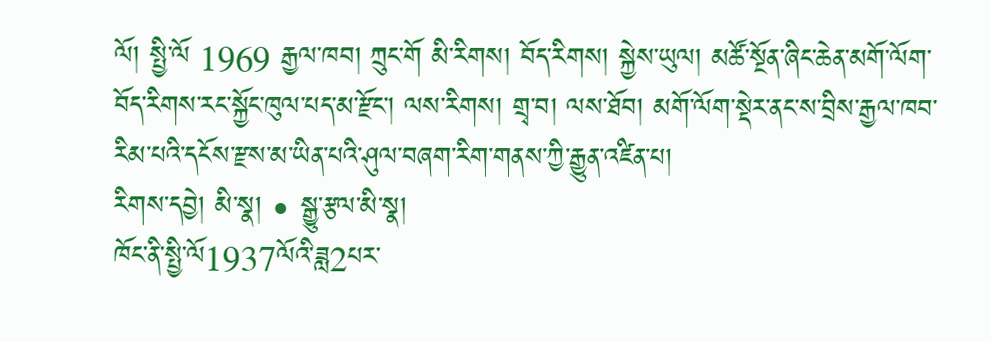ལོ། སྤྱི་ལོ 1969 རྒྱལ་ཁབ། ཀྲུང་གོ མི་རིགས། བོད་རིགས། སྐྱེས་ཡུལ། མཚོ་སྔོན་ཞིང་ཆེན་མགོ་ལོག་བོད་རིགས་རང་སྐྱོང་ཁུལ་པད་མ་རྫོང་། ལས་རིགས། གྲྭ་བ། ལས་ཐོབ། མགོ་ལོག་སྡེར་ནང་ས་བྲིས་རྒྱལ་ཁབ་རིམ་པའི་དངོས་རྫས་མ་ཡིན་པའི་ཤུལ་བཞག་རིག་གནས་ཀྱི་རྒྱུན་འཛིན་པ།
རིགས་དབྱེ། མི་སྣ། • སྒྱུ་རྩལ་མི་སྣ།
ཁོང་ནི་སྤྱི་ལོ1937ལོའི་ཟླ2པར་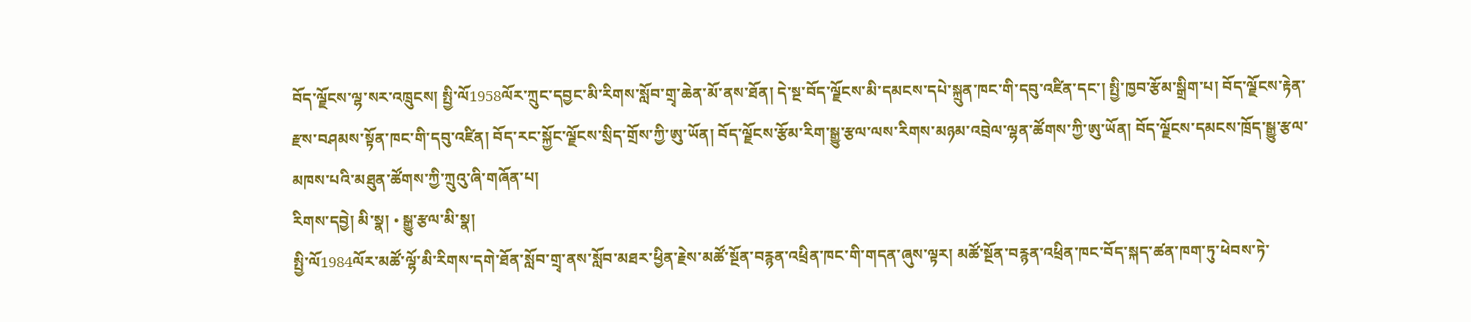བོད་ལྗོངས་ལྷ་སར་འཁྲུངས། སྤྱི་ལོ1958ལོར་ཀྲུང་དབྱང་མི་རིགས་སློབ་གྲྭ་ཆེན་མོ་ནས་ཐོན། དེ་སྔ་བོད་ལྗོངས་མི་དམངས་དཔེ་སྐྲུན་ཁང་གི་དབུ་འཛིན་དང་། སྤྱི་ཁྱབ་རྩོམ་སྒྲིག་པ། བོད་ལྗོངས་རྟེན་རྫས་བཤམས་སྟོན་ཁང་གི་དབུ་འཛིན། བོད་རང་སྐྱོང་ལྗོངས་སྲིད་གྲོས་ཀྱི་ཨུ་ཡོན། བོད་ལྗོངས་རྩོམ་རིག་སྒྱུ་རྩལ་ལས་རིགས་མཉམ་འབྲེལ་ལྷན་ཚོགས་ཀྱི་ཨུ་ཡོན། བོད་ལྗོངས་དམངས་ཁྲོད་སྒྱུ་རྩལ་མཁས་པའི་མཐུན་ཚོགས་ཀྱི་ཀྲུའུ་ཞི་གཞོན་པ།
རིགས་དབྱེ། མི་སྣ། • སྒྱུ་རྩལ་མི་སྣ།
སྤྱི་ལོ1984ལོར་མཚོ་ལྷོ་མི་རིགས་དགེ་ཐོན་སློབ་གྲྭ་ནས་སློབ་མཐར་ཕྱིན་རྗེས་མཚོ་སྔོན་བརྙན་འཕྲིན་ཁང་གི་གདན་ཞུས་ལྟར། མཚོ་སྔོན་བརྙན་འཕྲིན་ཁང་བོད་སྐད་ཚན་ཁག་ཏུ་ཕེབས་ཏེ་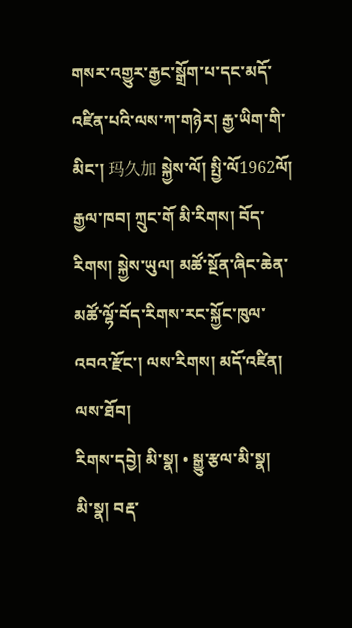གསར་འགྱུར་རྒྱང་སྒྲོག་པ་དང་མདོ་འཛིན་པའི་ལས་ཀ་གཉེར། རྒྱ་ཡིག་གི་མིང་། 玛久加 སྐྱེས་ལོ། སྤྱི་ལོ1962ལོ། རྒྱལ་ཁབ། ཀྲུང་གོ མི་རིགས། བོད་རིགས། སྐྱེས་ཡུལ། མཚོ་སྔོན་ཞིང་ཆེན་མཚོ་ལྷོ་བོད་རིགས་རང་སྐྱོང་ཁུལ་འབའ་རྫོང་། ལས་རིགས། མདོ་འཛིན། ལས་ཐོབ།
རིགས་དབྱེ། མི་སྣ། • སྒྱུ་རྩལ་མི་སྣ།
མི་སྣ། བརྡ་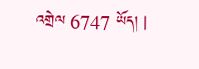འགྲེལ 6747 ཡོད། |